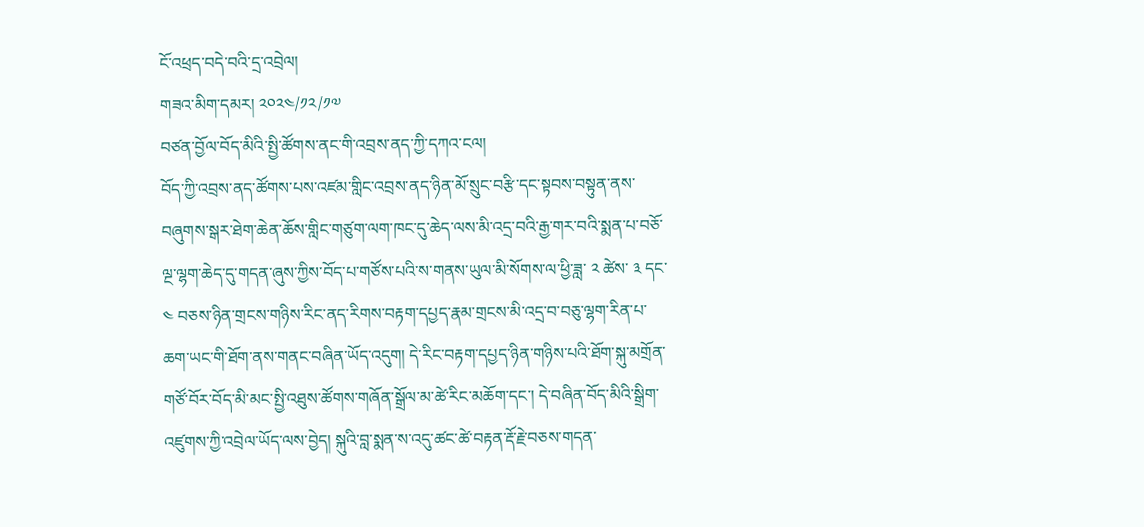ངོ་འཕྲད་བདེ་བའི་དྲ་འབྲེལ།
གཟའ་མིག་དམར། ༢༠༢༤/༡༢/༡༧
བཙན་བྱོལ་བོད་མིའི་སྤྱི་ཚོགས་ནང་གི་འབྲས་ནད་ཀྱི་དཀའ་ངལ།
བོད་ཀྱི་འབྲས་ནད་ཚོགས་པས་འཛམ་གླིང་འབྲས་ནད་ཉིན་མོ་སྲུང་བརྩི་དང་སྟབས་བསྟུན་ནས་བཞུགས་སྒར་ཐེག་ཆེན་ཆོས་གླིང་གཙུག་ལག་ཁང་དུ་ཆེད་ལས་མི་འདྲ་བའི་རྒྱ་གར་བའི་སྨན་པ་བཅོ་ལྔ་ལྷག་ཆེད་དུ་གདན་ཞུས་ཀྱིས་བོད་པ་གཙོས་པའི་ས་གནས་ཡུལ་མི་སོགས་ལ་ཕྱི་ཟླ་ ༢ ཚེས་ ༣ དང་ ༤ བཅས་ཉིན་གྲངས་གཉིས་རིང་ནད་རིགས་བརྟག་དཔྱད་རྣམ་གྲངས་མི་འདྲ་བ་བཅུ་ལྷག་རིན་པ་ཆག་ཡང་གི་ཐོག་ནས་གནང་བཞིན་ཡོད་འདུག། དེ་རིང་བརྟག་དཔྱད་ཉིན་གཉིས་པའི་ཐོག་སྐུ་མགྲོན་གཙོ་བོར་བོད་མི་མང་སྤྱི་འཐུས་ཚོགས་གཞོན་སྒྲོལ་མ་ཚེ་རིང་མཆོག་དང་། དེ་བཞིན་བོད་མིའི་སྒྲིག་འཛུགས་ཀྱི་འབྲེལ་ཡོད་ལས་བྱེད། སྐུའི་བླ་སྨན་ས་འདུ་ཚང་ཚེ་བརྟན་རྡོ་རྗེ་བཅས་གདན་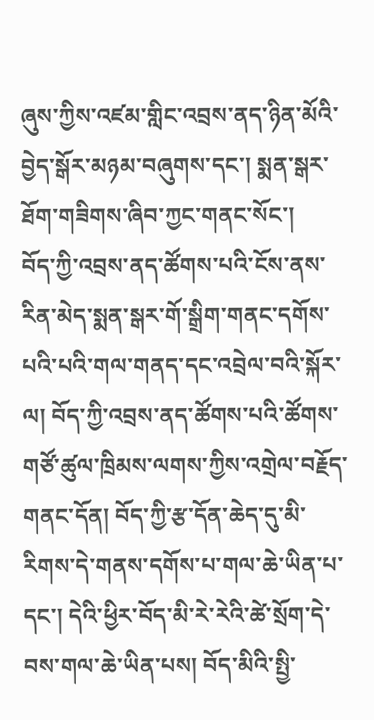ཞུས་ཀྱིས་འཛམ་གླིང་འབྲས་ནད་ཉིན་མོའི་བྱེད་སྒོར་མཉམ་བཞུགས་དང་། སྨན་སྒར་ཐོག་གཟིགས་ཞིབ་ཀྱང་གནང་སོང་།
བོད་ཀྱི་འབྲས་ནད་ཚོགས་པའི་ངོས་ནས་རིན་མེད་སྨན་སྒར་གོ་སྒྲིག་གནང་དགོས་པའི་པའི་གལ་གནད་དང་འབྲེལ་བའི་སྐོར་ལ། བོད་ཀྱི་འབྲས་ནད་ཚོགས་པའི་ཚོགས་གཙོ་ཚུལ་ཁྲིམས་ལགས་ཀྱིས་འགྲེལ་བརྗོད་གནང་དོན། བོད་ཀྱི་རྩ་དོན་ཆེད་དུ་མི་རིགས་དེ་གནས་དགོས་པ་གལ་ཆེ་ཡིན་པ་དང་། དེའི་ཕྱིར་བོད་མི་རེ་རེའི་ཚེ་སྲོག་དེ་བས་གལ་ཆེ་ཡིན་པས། བོད་མིའི་སྤྱི་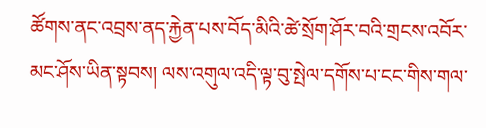ཚོགས་ནང་འབྲས་ནད་རྐྱེན་པས་བོད་མིའི་ཚེ་སྲོག་ཤོར་བའི་གྲངས་འབོར་མང་ཤོས་ཡིན་སྟབས། ལས་འགུལ་འདི་ལྟ་བུ་སྤེལ་དགོས་པ་ངང་གིས་གལ་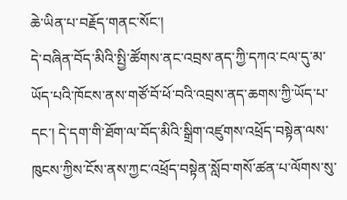ཆེ་ཡིན་པ་བརྗོད་གནང་སོང་།
དེ་བཞིན་བོད་མིའི་སྤྱི་ཚོགས་ནང་འབྲས་ནད་ཀྱི་དཀའ་ངལ་དུ་མ་ཡོད་པའི་ཁོངས་ནས་གཙོ་བོ་ཕོ་བའི་འབྲས་ནད་ཆགས་ཀྱི་ཡོད་པ་དང་། དེ་དག་གི་ཐོག་ལ་བོད་མིའི་སྒྲིག་འཛུགས་འཕྲོད་བསྟེན་ལས་ཁུངས་ཀྱིས་ངོས་ནས་ཀྱང་འཕྲོད་བསྟེན་སློབ་གསོ་ཚན་པ་ལོགས་སུ་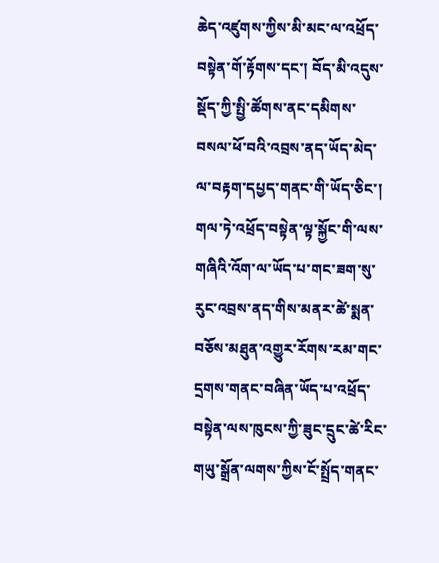ཆེད་འཛུགས་ཀྱིས་མི་མང་ལ་འཕྲོད་བསྟེན་གོ་རྟོགས་དང་། བོད་མི་འདུས་སྡོད་ཀྱི་སྤྱི་ཚོགས་ནང་དམིགས་བསལ་ཕོ་བའི་འབྲས་ནད་ཡོད་མེད་ལ་བརྟག་དཔྱད་གནང་གི་ཡོད་ཅིང་། གལ་ཏེ་འཕྲོད་བསྟེན་ལྟ་སྐྱོང་གི་ལས་གཞིའི་འོག་ལ་ཡོད་པ་གང་ཟག་སུ་རུང་འབྲས་ནད་གིས་མནར་ཚེ་སྨན་བཅོས་མཐུན་འགྱུར་རོགས་རམ་གང་དྲགས་གནང་བཞིན་ཡོད་པ་འཕྲོད་བསྟེན་ལས་ཁུངས་ཀྱི་ཟུང་དྲུང་ཚེ་རིང་གཡུ་སྒྲོན་ལགས་ཀྱིས་ངོ་སྤྲོད་གནང་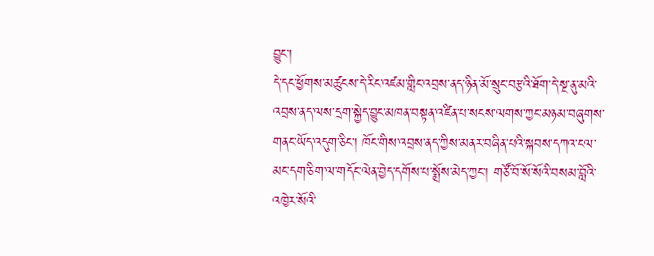བྱུང་།
དེ་དང་ཕྱོགས་མཚུངས་དེ་རིང་འཛམ་གླིང་འབྲས་ནད་ཉིན་མོ་སྲུང་བརྩའི་ཐོག་དེ་སྔ་ནུ་མའི་འབྲས་ནད་ལས་དྲག་སྐྱེད་བྱུང་མཁན་བསྟན་འཛིན་པ་སངས་ལགས་ཀྱང་མཉམ་བཞུགས་གནང་ཡོད་འདུག་ཅིང་། ཁོང་གིས་འབྲས་ནད་ཀྱིས་མནར་བཞིན་པའི་སྐབས་དཀའ་ངལ་མང་དག་ཅིག་ལ་གདོང་ལེན་བྱེད་དགོས་པ་སྨྲོས་མེད་ཀྱང་། གཙོ་བོ་སོ་སོའི་བསམ་བློའི་འཁྱེར་སོའི་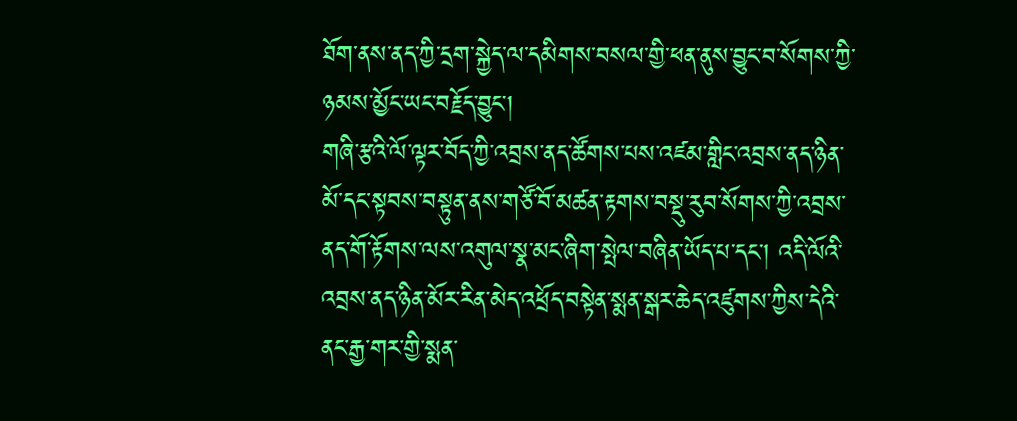ཐོག་ནས་ནད་ཀྱི་དྲག་སྐྱེད་ལ་དམིགས་བསལ་གྱི་ཕན་ནུས་བྱུང་བ་སོགས་ཀྱི་ཉམས་མྱོང་ཡང་བརྗོད་བྱུང་།
གཞི་རྩའི་ལོ་ལྟར་བོད་ཀྱི་འབྲས་ནད་ཚོགས་པས་འཛམ་གླིང་འབྲས་ནད་ཉིན་མོ་དང་སྟབས་བསྟུན་ནས་གཙོ་བོ་མཚན་རྟགས་བསྡུ་རུབ་སོགས་ཀྱི་འབྲས་ནད་གོ་རྟོགས་ལས་འགུལ་སྣ་མང་ཞིག་སྤེལ་བཞིན་ཡོད་པ་དང་། འདི་ལོའི་འབྲས་ནད་ཉིན་མོར་རིན་མེད་འཕྲོད་བསྟེན་སྨན་སྒར་ཆེད་འཛུགས་ཀྱིས་དེའི་ནང་རྒྱ་གར་གྱི་སྨན་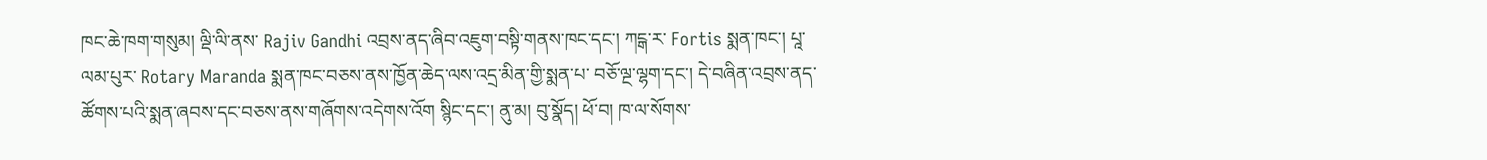ཁང་ཆེ་ཁག་གསུམ། ལྡི་ལི་ནས་ Rajiv Gandhi འབྲས་ནད་ཞིབ་འཇུག་བསྟི་གནས་ཁང་དང་། ཀངྒ་ར་ Fortis སྨན་ཁང་། པཱ་ལམ་པུར་ Rotary Maranda སྨན་ཁང་བཅས་ནས་ཁྱོན་ཆེད་ལས་འདྲ་མིན་གྱི་སྨན་པ་ བཅོ་ལྔ་ལྷག་དང་། དེ་བཞིན་འབྲས་ནད་ཚོགས་པའི་སྨན་ཞབས་དང་བཅས་ནས་གཞོགས་འདེགས་འོག སྙིང་དང་། ནུ་མ། བུ་སྣོད། ཕོ་བ། ཁ་ལ་སོགས་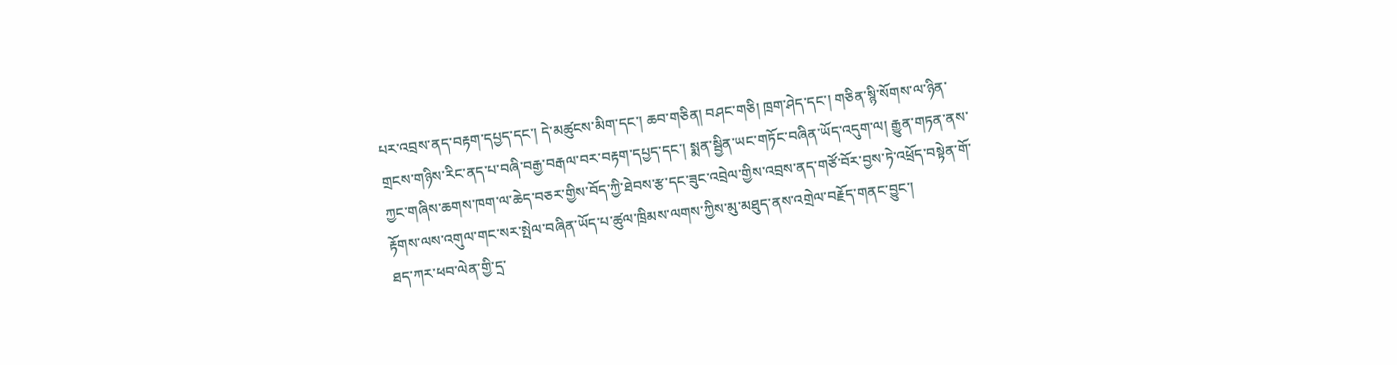པར་འབྲས་ནད་བརྟག་དཔྱད་དང་། དེ་མཚུངས་མིག་དང་། ཆབ་གཅིན། བཤང་གཅི། ཁྲག་ཤེད་དང་། གཅིན་སྙི་སོགས་ལ་ཉིན་གྲངས་གཉིས་རིང་ནད་པ་བཞི་བརྒྱ་བརྒལ་བར་བརྟག་དཔྱད་དང་། སྨན་སྦྱིན་ཡང་གཏོང་བཞིན་ཡོད་འདུག་ལ། རྒྱུན་གཏན་ནས་ཀྱང་གཞིས་ཆགས་ཁག་ལ་ཆེད་བཅར་གྱིས་བོད་ཀྱི་ཐེབས་རྩ་དང་ཟུང་འབྲེལ་གྱིས་འབྲས་ནད་གཙོ་བོར་བྱས་ཏེ་འཕྲོད་བསྟེན་གོ་རྟོགས་ལས་འགུལ་གང་སར་སྤེལ་བཞིན་ཡོད་པ་ཚུལ་ཁྲིམས་ལགས་ཀྱིས་མུ་མཐུད་ནས་འགྲེལ་བརྗོད་གནང་བྱུང་།
ཐད་ཀར་ཕབ་ལེན་གྱི་དྲ་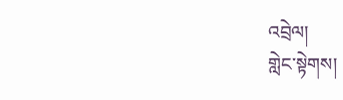འབྲེལ།
གླེང་སྟེགས།